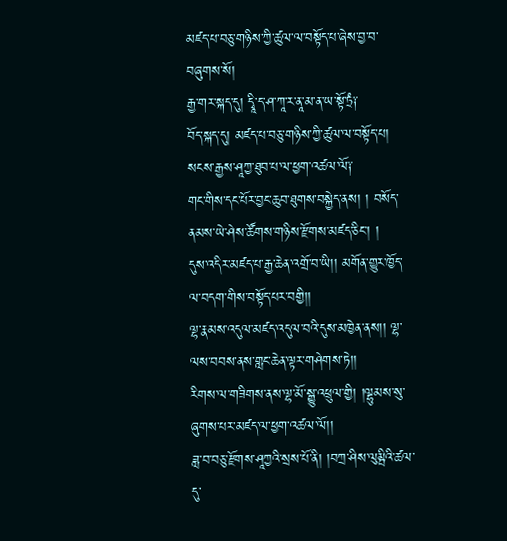མཛད་པ་བཅུ་གཉིས་ཀྱི་ཚུལ་ལ་བསྟོད་པ་ཞེས་བྱ་བ་བཞུགས་སོ།
རྒྱ་གར་སྐད་དུ། དྭཱི་ད་ཤ་ཀཱ་ར་ནཱ་མ་ན་ཡ་སྟོ་ཏྲཾ༑
བོད་སྐད་དུ། མཛད་པ་བཅུ་གཉིས་ཀྱི་ཚུལ་ལ་བསྟོད་པ། སངས་རྒྱས་ཤཱཀྱ་ཐུབ་པ་ལ་ཕྱག་འཚལ་ལོ༑
གང་གིས་དང་པོར་བྱང་ཆུབ་ཐུགས་བསྐྱེད་ནས། ། བསོད་ནམས་ཡེ་ཤེས་ཚོགས་གཉིས་རྫོགས་མཛད་ཅིང་། །
དུས་འདིར་མཛད་པ་རྒྱ་ཆེན་འགྲོ་བ་ཡི།། མགོན་གྱུར་ཁྱོད་ལ་བདག་གིས་བསྟོད་པར་བགྱི།།
ལྷ་རྣམས་འདུལ་མཛད་འདུལ་བའི་དུས་མཁྱེན་ནས།། ལྷ་ལས་བབས་ནས་གླང་ཆེན་ལྟར་གཤེགས་ཏེ།།
རིགས་ལ་གཟིགས་ནས་ལྷ་མོ་སྒྱུ་འཕྲུལ་གྱི། །ལྷུམས་སུ་ཞུགས་པར་མཛད་ལ་ཕྱག་འཚལ་ལོ།།
ཟླ་བ་བཅུ་རྫོགས་ཤཱཀྱའི་སྲས་པོ་ནི། །བཀྲ་ཤིས་ལུམྦིའི་ཚལ་དུ་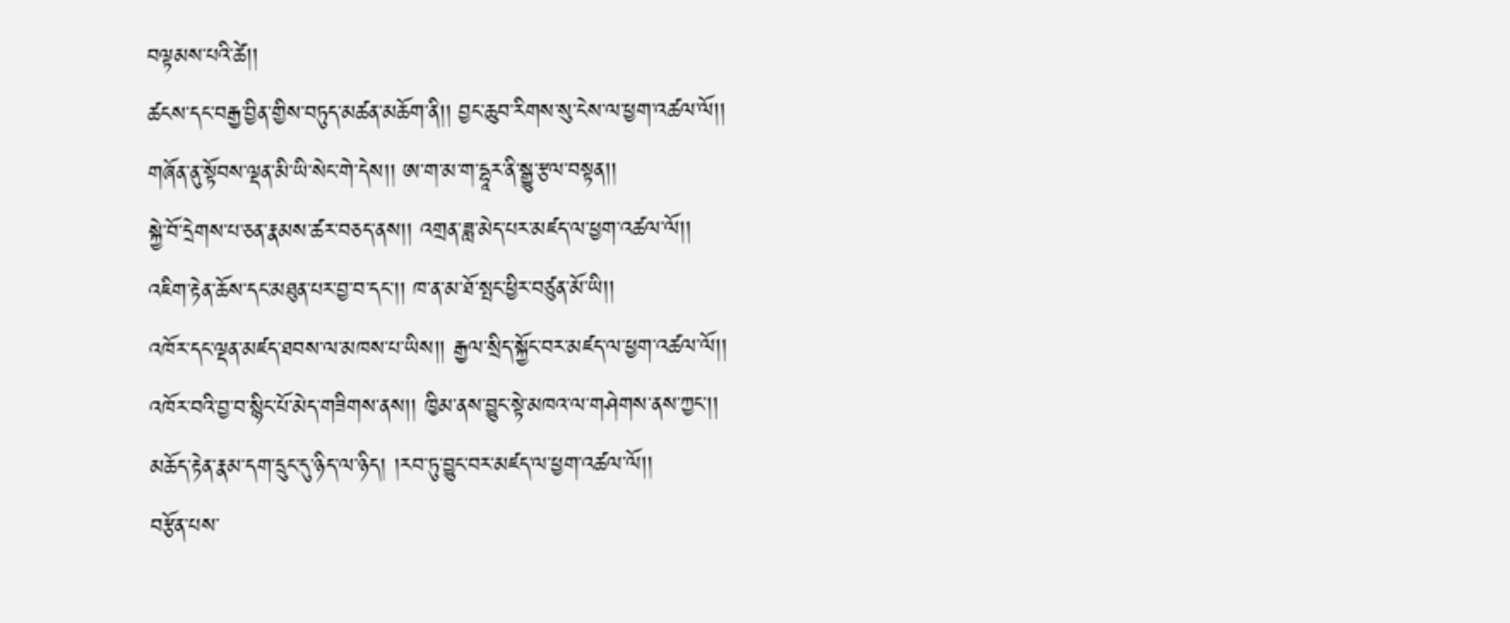བལྟམས་པའི་ཚེ།།
ཚངས་དང་བརྒྱ་བྱིན་གྱིས་བཏུད་མཚན་མཆོག་ནི།། བྱང་ཆུབ་རིགས་སུ་ངེས་ལ་ཕྱག་འཚལ་ལོ།།
གཞོན་ནུ་སྟོབས་ལྡན་མི་ཡི་སེང་གེ་དེས།། ཨ་ག་མ་ག་དྷཱར་ནི་སྒྱུ་རྩལ་བསྟན།།
སྐྱེ་བོ་དྲེགས་པ་ཅན་རྣམས་ཚར་བཅད་ནས།། འགྲན་ཟླ་མེད་པར་མཛད་ལ་ཕྱག་འཚལ་ལོ།།
འཇིག་རྟེན་ཆོས་དང་མཐུན་པར་བྱ་བ་དང་།། ཁ་ན་མ་ཐོ་སྤང་ཕྱིར་བཙུན་མོ་ཡི།།
འཁོར་དང་ལྡན་མཛད་ཐབས་ལ་མཁས་པ་ཡིས།། རྒྱལ་སྲིད་སྐྱོང་བར་མཛད་ལ་ཕྱག་འཚལ་ལོ།།
འཁོར་བའི་བྱ་བ་སྙིང་པོ་མེད་གཟིགས་ནས།། ཁྱིམ་ནས་བྱུང་སྟེ་མཁའ་ལ་གཤེགས་ནས་ཀྱང་།།
མཆོད་རྟེན་རྣམ་དག་དྲུང་དུ་ཉིད་ལ་ཉིད། །རབ་ཏུ་བྱུང་བར་མཛད་ལ་ཕྱག་འཚལ་ལོ།།
བརྩོན་པས་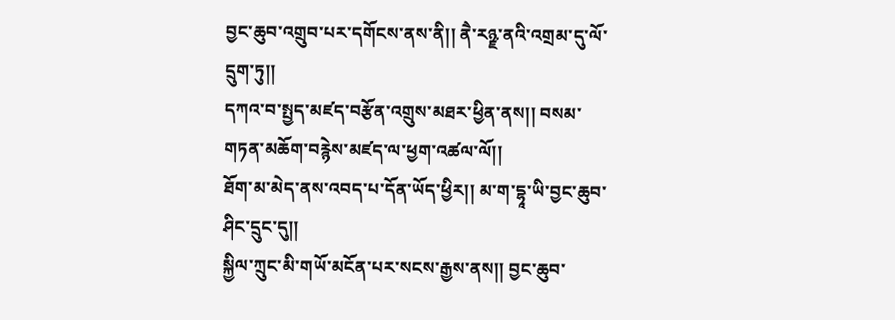བྱང་ཆུབ་འགྲུབ་པར་དགོངས་ནས་ནི།། ནཻ་རཉྫ་ནའི་འགྲམ་དུ་ལོ་དྲུག་ཏུ།།
དཀའ་བ་སྤྱད་མཛད་བརྩོན་འགྲུས་མཐར་ཕྱིན་ནས།། བསམ་གཏན་མཆོག་བརྙེས་མཛད་ལ་ཕྱག་འཚལ་ལོ།།
ཐོག་མ་མེད་ནས་འབད་པ་དོན་ཡོད་ཕྱིར།། མ་ག་དྷཱ་ཡི་བྱང་ཆུབ་ཤིང་དྲུང་དུ།།
སྐྱིལ་ཀྲུང་མི་གཡོ་མངོན་པར་སངས་རྒྱས་ནས།། བྱང་ཆུབ་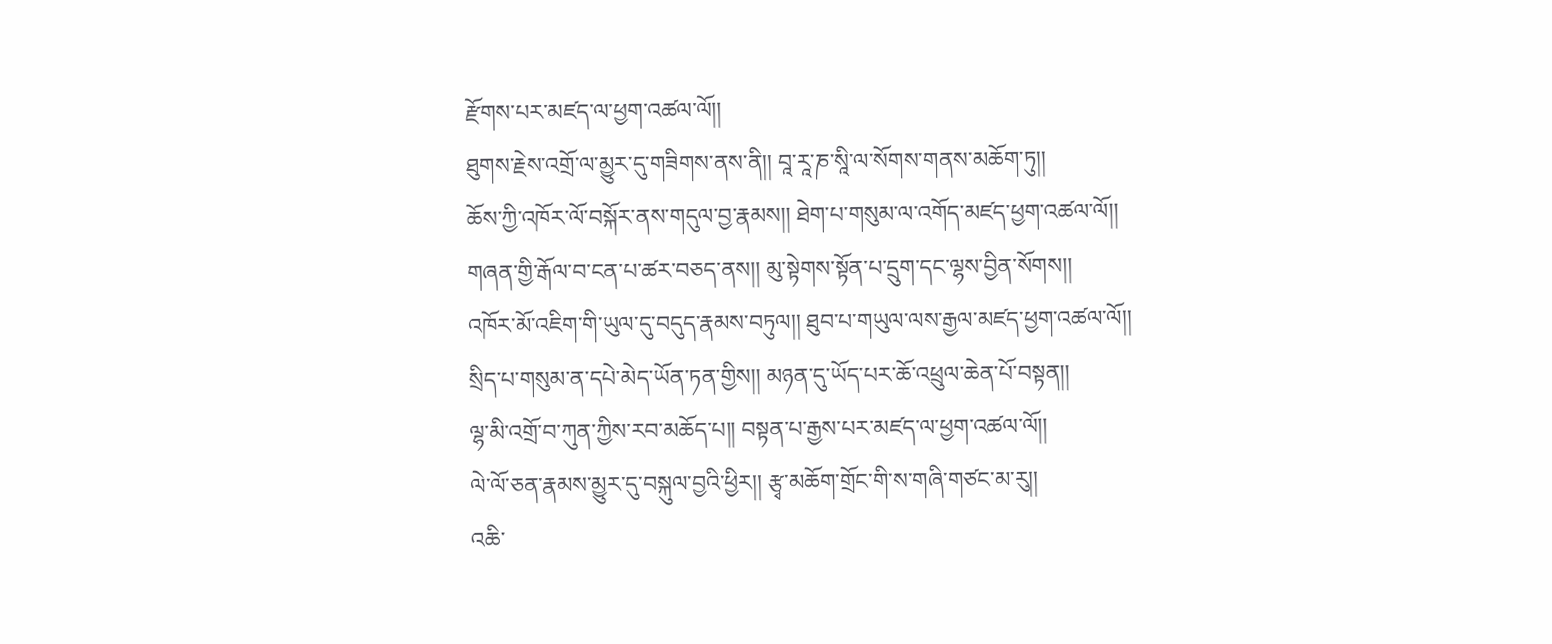རྫོགས་པར་མཛད་ལ་ཕྱག་འཚལ་ལོ།།
ཐུགས་རྗེས་འགྲོ་ལ་མྱུར་དུ་གཟིགས་ནས་ནི།། བཱ་རཱ་ཎ་སཱི་ལ་སོགས་གནས་མཆོག་ཏུ།།
ཆོས་ཀྱི་འཁོར་ལོ་བསྐོར་ནས་གདུལ་བྱ་རྣམས།། ཐེག་པ་གསུམ་ལ་འགོད་མཛད་ཕྱག་འཚལ་ལོ།།
གཞན་གྱི་རྒོལ་བ་ངན་པ་ཚར་བཅད་ནས།། མུ་སྟེགས་སྟོན་པ་དྲུག་དང་ལྷས་བྱིན་སོགས།།
འཁོར་མོ་འཇིག་གི་ཡུལ་དུ་བདུད་རྣམས་བཏུལ།། ཐུབ་པ་གཡུལ་ལས་རྒྱལ་མཛད་ཕྱག་འཚལ་ལོ།།
སྲིད་པ་གསུམ་ན་དཔེ་མེད་ཡོན་ཏན་གྱིས།། མཉན་དུ་ཡོད་པར་ཆོ་འཕྲུལ་ཆེན་པོ་བསྟན།།
ལྷ་མི་འགྲོ་བ་ཀུན་ཀྱིས་རབ་མཆོད་པ།། བསྟན་པ་རྒྱས་པར་མཛད་ལ་ཕྱག་འཚལ་ལོ།།
ལེ་ལོ་ཅན་རྣམས་མྱུར་དུ་བསྐུལ་བྱའི་ཕྱིར།། རྩྭ་མཆོག་གྲོང་གི་ས་གཞི་གཙང་མ་རུ།།
འཆི་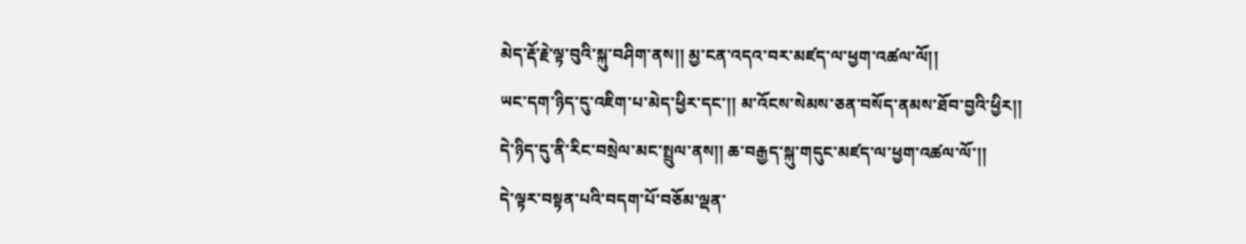མེད་རྡོ་རྗེ་ལྟ་བུའི་སྐུ་བཤིག་ནས།། མྱ་ངན་འདའ་བར་མཛད་ལ་ཕྱག་འཚལ་ལོ།།
ཡང་དག་ཉིད་དུ་འཇིག་པ་མེད་ཕྱིར་དང་།། མ་འོངས་སེམས་ཅན་བསོད་ནམས་ཐོབ་བྱའི་ཕྱིར།།
དེ་ཉིད་དུ་ནི་རིང་བསྲེལ་མང་སྤྲུལ་ནས།། ཆ་བརྒྱད་སྐུ་གདུང་མཛད་ལ་ཕྱག་འཚལ་ལོ་།།
དེ་ལྟར་བསྟན་པའི་བདག་པོ་བཅོམ་ལྡན་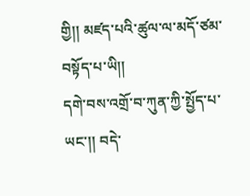གྱི།། མཛད་པའི་ཚུལ་ལ་མདོ་ཙམ་བསྟོད་པ་ཡི།།
དགེ་བས་འགྲོ་བ་ཀུན་ཀྱི་སྤྱོད་པ་ཡང་།། བདེ་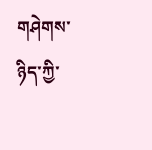གཤེགས་ཉིད་ཀྱི་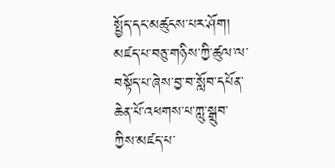སྤྱོད་དང་མཚུངས་པར་ཤོག།
མཛད་པ་བཅུ་གཉིས་ཀྱི་ཚུལ་ལ་བསྟོད་པ་ཞེས་བྱ་བ་སློབ་དཔོན་ཆེན་པོ་འཕགས་པ་ཀླུ་སྒྲུབ་ཀྱིས་མཛད་པ་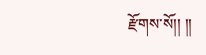རྫོགས་སོ།། །།